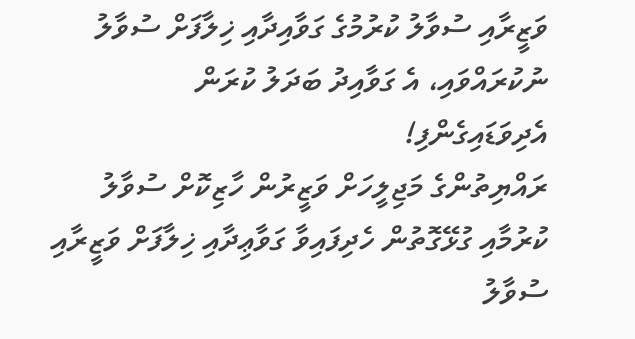ވަޒީރާއި ސުވާލު ކުރުމުގެ ގަވާއިދާއި ޚިލާފަށް ސުވާލު ނުކުރައްވައި، އެ ގަވާއިދު ބަދަލު ކުރަން އެދިވަޑައިގެންފި!
ރައްޔިތުންގެ މަޖިލީހަށް ވަޒީރުން ހާޒިކޮށް ސުވާލު ކުރުމާއި ގުޅޭގޮތުން ހެދިފައިވާ ގަވާޢިދާއި ޚިލާފަށް ވަޒީރާއި ސުވާލު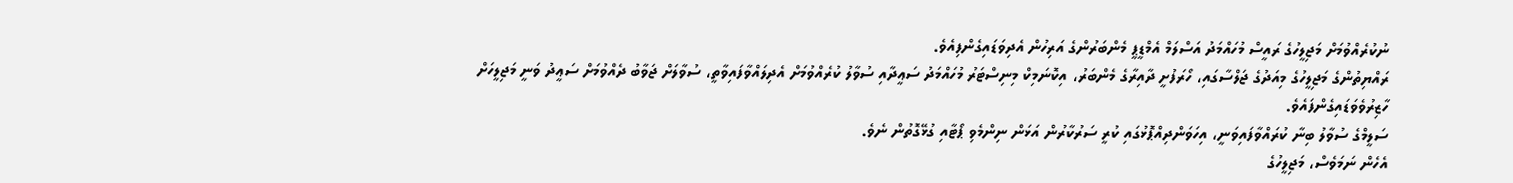ނުކުރެއްވުމަށް މަޖިލީހުގެ ރައީސް މުހައްމަދު އަސްލަމް އެމްޑީޕީ މެންބަރުންގެ އަރިހުން އެދިވަޑައިގެންފިއެވެ.
ރައްޔިތުންގެ މަޖިލީހުގެ މިއަދުގެ ޖަލްސާގައި، ހޯރަފުށީ ދާއިރާގެ މެންބަރު، އިކޮނަމިކް މިނިސްޓަރު މުހައްމަދު ސަޢީދާއި ސުވާލު ކުރެއްވުމަށް އެދިލައްވާފައިވާތީ، ސުވާލަށް ޖަވާބު ދެއްވުމަށް ސަޢީދު ވަނީ މަޖިލީހަށް ހާޒިރުވެވަޑައިގެންފައެވެ.
ސަލީމްގެ ސުވާލު ބިނާ ކުރައްވާފައިވަނީ، އިހަވަންދިއްޕޮޅުގައި ކުރީ ސަރުކާރުން އަޅަން ނިންމެވި ޕޯޓާއި ގުޅޭގޮތުން ނެވެ.
އެހެން ނަމަވެސް، މަޖިލީހުގެ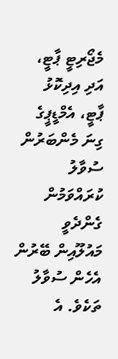މެޖޯރިޓީ ޕާޓީ، އަދި އިދިކޮޅު ޕާޓީ، އެމްޑީޕީގެ ގިނަ މެންބަރުން ސުވާލު ކުރައްވަމުން ގެންދެވީ މައުލޫއިން ބޭރުން އެހެން ސުވާލު ތަކެވެ. އެ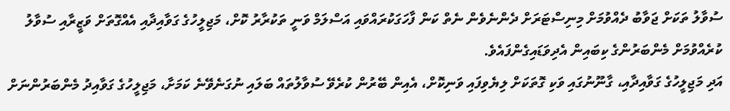ސުވާލު ތަކަށް ޖަވާބު ދެއްވުމަށް މިނިސްޓަރަށް ދެންނެވެން ނެތް ކަން ފާހަގަކުރައްވައި އަސްލަމް ވަނީ ތަކުރާރު ކޮށް، މަޖިލީހުގެ ގަވާއިދާއި އެއްގޮތަށް ވަޒީރާއި ސުވާލު ކުރެއްވުމަށް މެންބަރުންގެ ކިބައިން އެދިވަޑައިގެންފައެވެ.
އަދި މަޖިލީހުގެ ގަވާއިދާއި، ގާނޫނުގައި ވަކި ގޮތަކަށް ލިޔެވިފައި ވަނިކޮށް، އެއިން ބޭރުން ކުރެވޭ ސުވާލުތައް ބަލައި ނުގަނެވޭނެ ކަމަށާ، މަޖިލީހުގެ ގަވާއިދު މެންބަރުންނަށް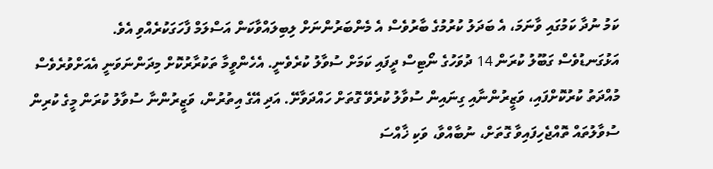ކަމު ނުދާ ކަމުގައި ވާނަމަ، އެ ބަދަލު ކުރުމުގެ ބާރުވެސް އެ މެންބަރުންނަށް ލިބިލައްވާކަން އަސްލަމް ފާހަގަކުރެއްވި އެވެ.
އަޅުގަނޑުވެސް ގަބޫލު ކުރަން 14 ދުވަހުގެ ނޯޓިސް ދީފައި ކަމަށް ސުވާލު ކުރެވެނީ. އެހެންވީމާ ތަކުރާރުކޮށް މިދަންނަވަނީ އެއަށްވުރެވެސް މުއްދަތު ކުރުކޮށްފައި، ވަޒީރުންނާއި ގިނައިން ސުވާލު ކުރެވޭ ގޮތަށް ހައްދަވާށޭ. އަދި އޭގެ އިތުރުން، ވަޒީރުންނާ ސުވާލު ކުރަން މީގެ ކުރިން ސުވާލުތައް ތޮއްޖެހިފައިވާ ގޮތަށް، ނުބާއްވާ، ވަކި ޚާއްސަ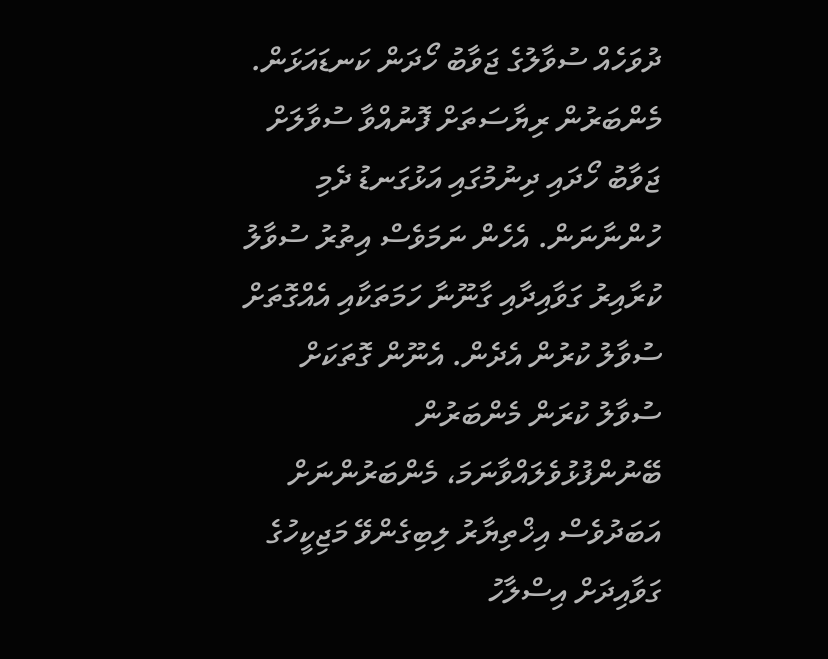ދުވަހެއް ސުވާލުގެ ޖަވާބު ހޯދަން ކަނޑައަޅަން. މެންބަރުން ރިޔާސަތަށް ފޮނުއްވާ ސުވާލަށް ޖަވާބު ހޯދައި ދިނުމުގައި އަޅުގަނޑު ދެމި ހުންނާނަން. އެހެން ނަމަވެސް އިތުރު ސުވާލު ކުރާއިރު ގަވާއިދާއި ގާނޫނާ ހަމަތަކާއި އެއްގޮތަށް ސުވާލު ކުރުން އެދެން. އެނޫން ގޮތަކަށް ސުވާލު ކުރަން މެންބަރުން ބޭނުންފުޅުވެލައްވާނަމަ، މެންބަރުންނަށް އަބަދުވެސް އިޚްތިޔާރު ލިބިގެންވޭ މަޖިކީހުގެ ގަވާއިދަށް އިސްލާހު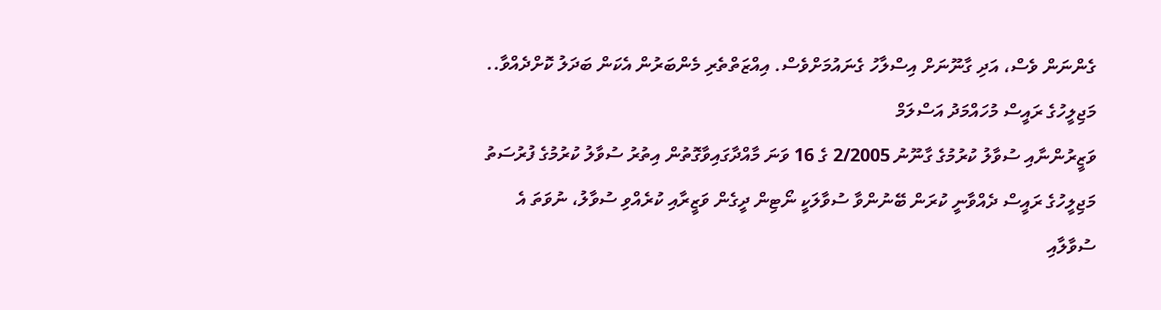ގެންނަން ވެސް، އަދި ގާނޫނަށް އިސްލާހު ގެނައުމަށްވެސް. އިއްޒަތްތެރި މެންބަރުން އެކަން ބަދަލު ކޮށްދެއްވާ..
މަޖިލީހުގެ ރައީސް މުހައްމަދު އަސްލަމް
ވަޒީރުންނާއި ސުވާލު ކުރުމުގެ ގާނޫނު 2/2005 ގެ 16 ވަނަ މާއްދާގައިވާގޮތުން އިތުރު ސުވާލު ކުރުމުގެ ފުރުސަތު މަޖިލީހުގެ ރައީސް ދެއްވާނީ ކުރަން ބޭނުންވާ ސުވާލަކީ ނޯޓިން ދީގެން ވަޒީރާއި ކުރެއްވި ސުވާލު، ނުވަތަ އެ ސުވާލާއި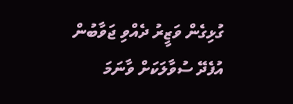ގުޅިގެން ވަޒީރު ދެއްވި ޖަވާބުން އުފެދޭ ސުވާލަކަށް ވާނަމަ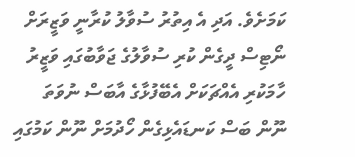ކަމަށެވެ. އަދި އެ އިތުރު ސުވާލު ކުރާނީ ވަޒީރަށް ނޯޓިސް ދީގެން ކުރި ސުވާލުގެ ޖަވާބުގައި ވަޒީރު ހާމަކުރި އެއްޗަކަށް އެބޭފުޅާގެ އާބަސް ނުވަތަ ނޫން ބަސް ކަނޑައެޅިގެން ހޯދުމަށް ނޫން ކަމުގައި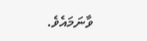ވާނަމައެވެ.